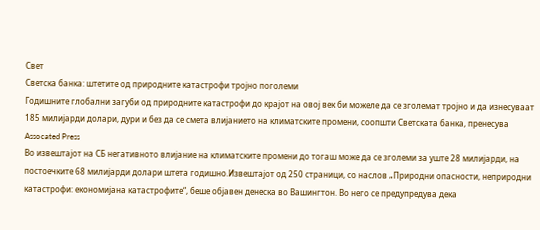Свет
Светска банка: штетите од природните катастрофи тројно поголеми
Годишните глобални загуби од природните катастрофи до крајот на овој век би можеле да се зголемат тројно и да изнесуваат 185 милијарди долари, дури и без да се смета влијанието на климатските промени, соопшти Светската банка, пренесува Assocated Press
Во извештајот на СБ негативното влијание на климатските промени до тогаш може да се зголеми за уште 28 милијарди, на постоечките 68 милијарди долари штета годишно.Извештајот од 250 страници, со наслов „Природни опасности, неприродни катастрофи: економијана катастрофите“, беше објавен денеска во Вашингтон. Во него се предупредува дека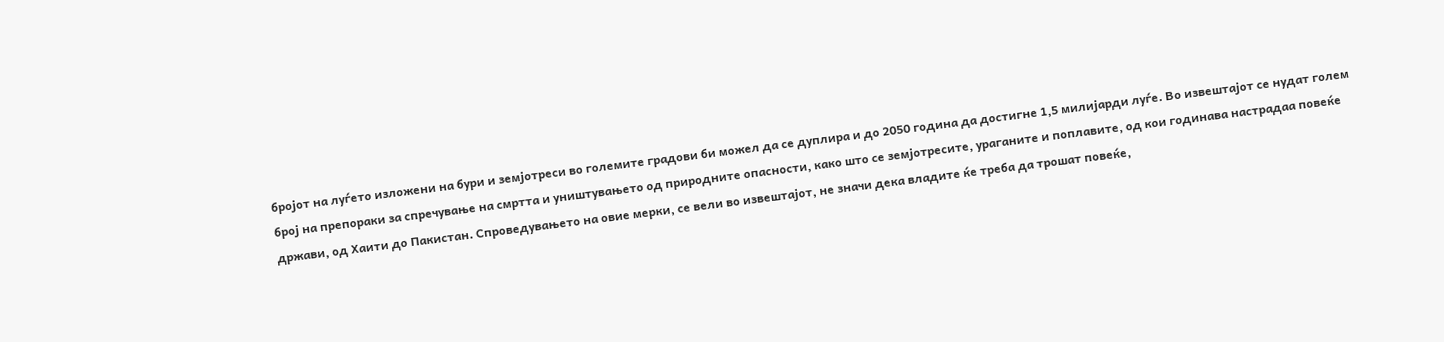бројот на луѓето изложени на бури и земјотреси во големите градови би можел да се дуплира и до 2050 година да достигне 1,5 милијарди луѓе. Во извештајот се нудат голем број на препораки за спречување на смртта и уништувањето од природните опасности, како што се земјотресите, ураганите и поплавите, од кои годинава настрадаа повеќе држави, од Хаити до Пакистан. Спроведувањето на овие мерки, се вели во извештајот, не значи дека владите ќе треба да трошат повеќе,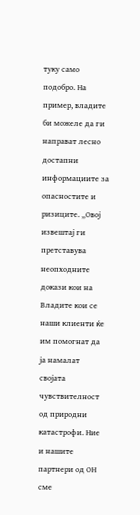туку само подобро. На пример, владите би можеле да ги направат лесно достапни информациите за опасностите и ризиците. „Овој извештај ги претставува неопходните докази кои на Владите кои се наши клиенти ќе им помогнат да ја намалат својата чувствителност од природни катастрофи. Ние и нашите партнери од ОН сме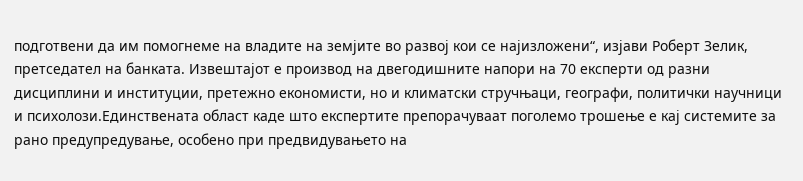подготвени да им помогнеме на владите на земјите во развој кои се најизложени“, изјави Роберт Зелик, претседател на банката. Извештајот е производ на двегодишните напори на 70 експерти од разни дисциплини и институции, претежно економисти, но и климатски стручњаци, географи, политички научници и психолози.Единствената област каде што експертите препорачуваат поголемо трошење е кај системите за рано предупредување, особено при предвидувањето на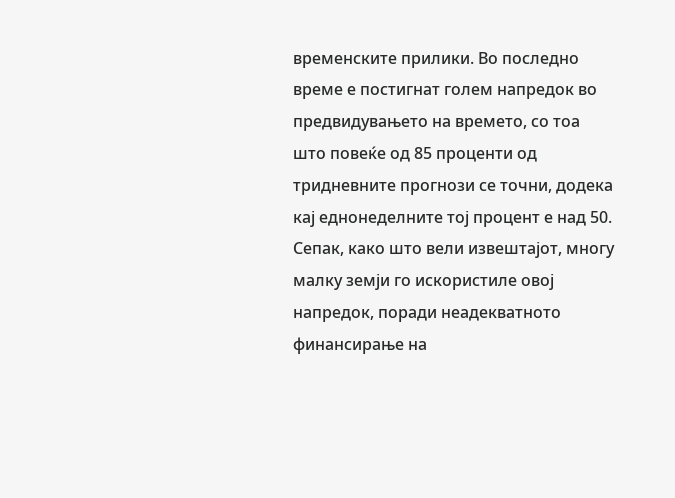временските прилики. Во последно време е постигнат голем напредок во предвидувањето на времето, со тоа што повеќе од 85 проценти од тридневните прогнози се точни, додека кај еднонеделните тој процент е над 50. Сепак, како што вели извештајот, многу малку земји го искористиле овој напредок, поради неадекватното финансирање на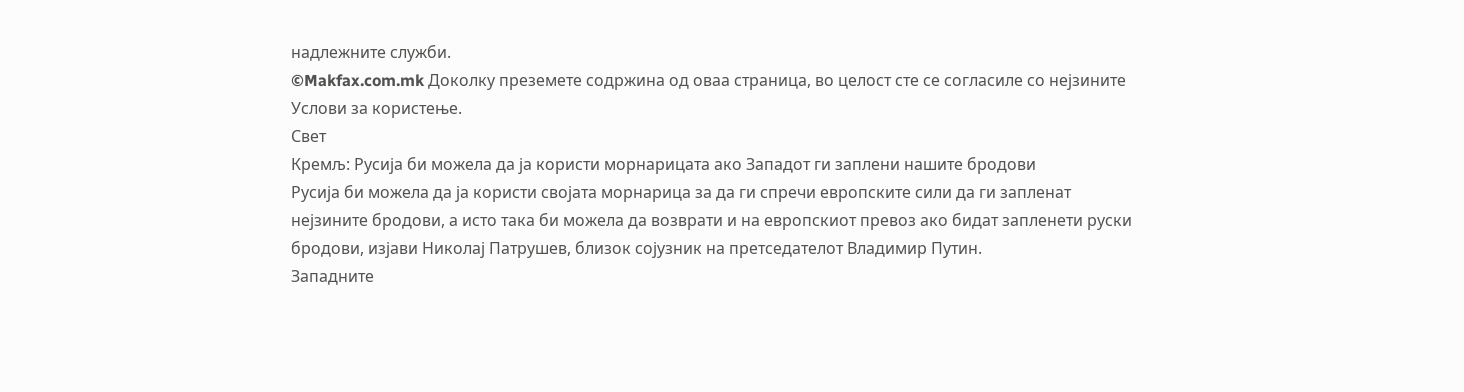надлежните служби.
©Makfax.com.mk Доколку преземете содржина од оваа страница, во целост сте се согласиле со нејзините Услови за користење.
Свет
Кремљ: Русија би можела да ја користи морнарицата ако Западот ги заплени нашите бродови
Русија би можела да ја користи својата морнарица за да ги спречи европските сили да ги запленат нејзините бродови, а исто така би можела да возврати и на европскиот превоз ако бидат запленети руски бродови, изјави Николај Патрушев, близок сојузник на претседателот Владимир Путин.
Западните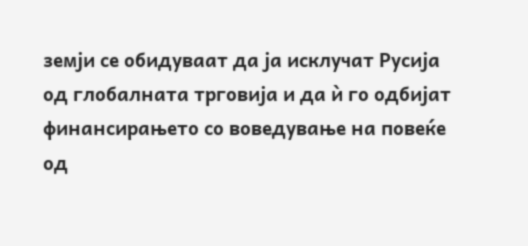земји се обидуваат да ја исклучат Русија од глобалната трговија и да ѝ го одбијат финансирањето со воведување на повеќе од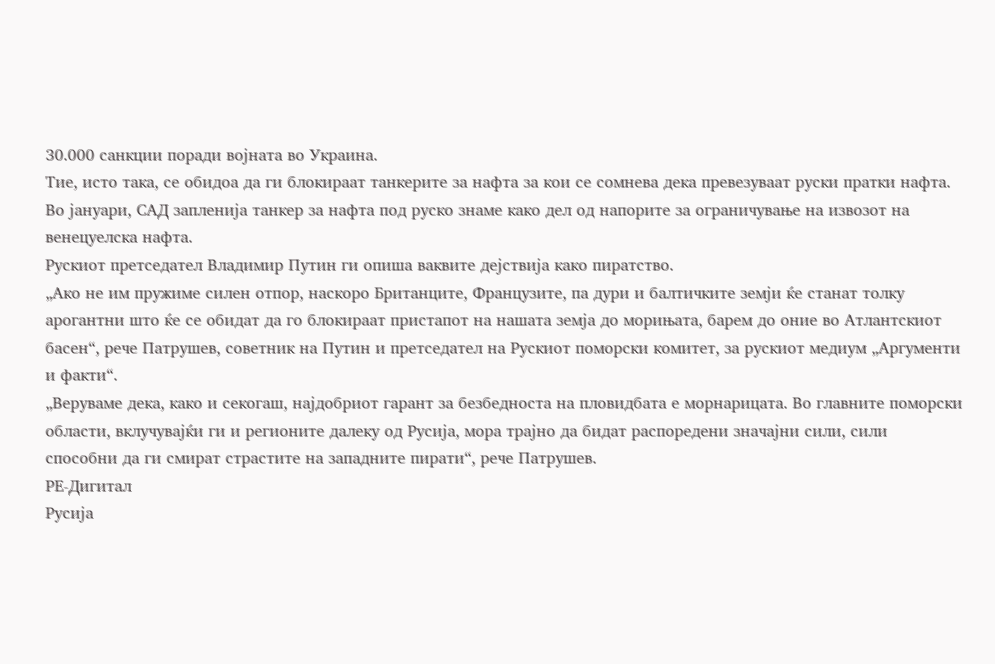30.000 санкции поради војната во Украина.
Тие, исто така, се обидоа да ги блокираат танкерите за нафта за кои се сомнева дека превезуваат руски пратки нафта.
Во јануари, САД запленија танкер за нафта под руско знаме како дел од напорите за ограничување на извозот на венецуелска нафта.
Рускиот претседател Владимир Путин ги опиша ваквите дејствија како пиратство.
„Ако не им пружиме силен отпор, наскоро Британците, Французите, па дури и балтичките земји ќе станат толку арогантни што ќе се обидат да го блокираат пристапот на нашата земја до морињата, барем до оние во Атлантскиот басен“, рече Патрушев, советник на Путин и претседател на Рускиот поморски комитет, за рускиот медиум „Аргументи и факти“.
„Веруваме дека, како и секогаш, најдобриот гарант за безбедноста на пловидбата е морнарицата. Во главните поморски области, вклучувајќи ги и регионите далеку од Русија, мора трајно да бидат распоредени значајни сили, сили способни да ги смират страстите на западните пирати“, рече Патрушев.
РЕ-Дигитал
Русија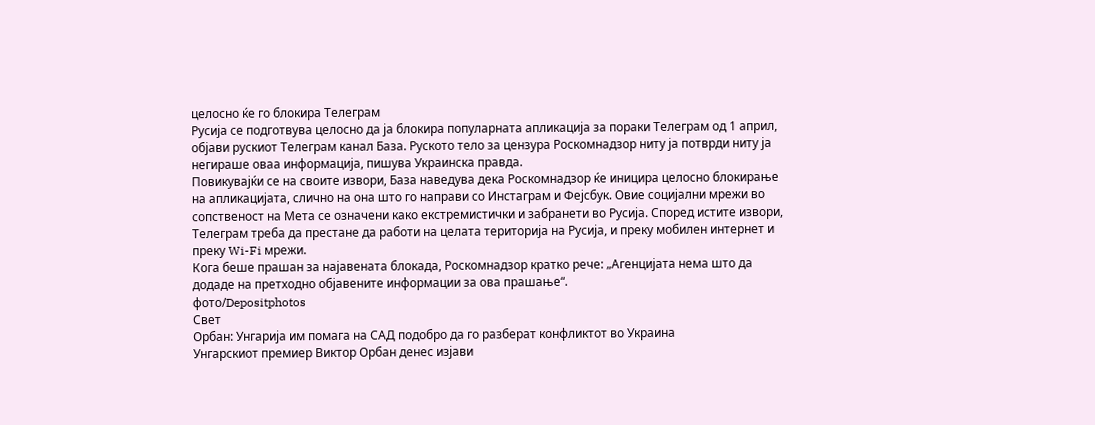целосно ќе го блокира Телеграм
Русија се подготвува целосно да ја блокира популарната апликација за пораки Телеграм од 1 април, објави рускиот Телеграм канал База. Руското тело за цензура Роскомнадзор ниту ја потврди ниту ја негираше оваа информација, пишува Украинска правда.
Повикувајќи се на своите извори, База наведува дека Роскомнадзор ќе иницира целосно блокирање на апликацијата, слично на она што го направи со Инстаграм и Фејсбук. Овие социјални мрежи во сопственост на Мета се означени како екстремистички и забранети во Русија. Според истите извори, Телеграм треба да престане да работи на целата територија на Русија, и преку мобилен интернет и преку Wi-Fi мрежи.
Кога беше прашан за најавената блокада, Роскомнадзор кратко рече: „Агенцијата нема што да додаде на претходно објавените информации за ова прашање“.
фото/Depositphotos
Свет
Орбан: Унгарија им помага на САД подобро да го разберат конфликтот во Украина
Унгарскиот премиер Виктор Орбан денес изјави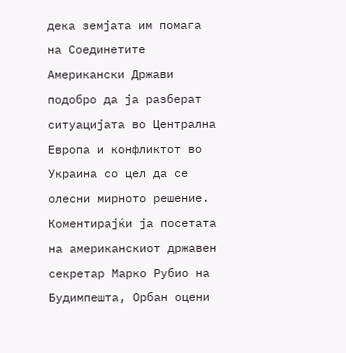дека земјата им помага на Соединетите Американски Држави подобро да ја разберат ситуацијата во Централна Европа и конфликтот во Украина со цел да се олесни мирното решение.
Коментирајќи ја посетата на американскиот државен секретар Марко Рубио на Будимпешта, Орбан оцени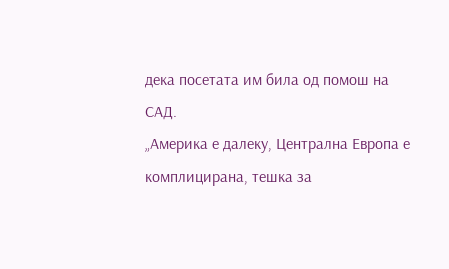дека посетата им била од помош на САД.
„Америка е далеку, Централна Европа е комплицирана, тешка за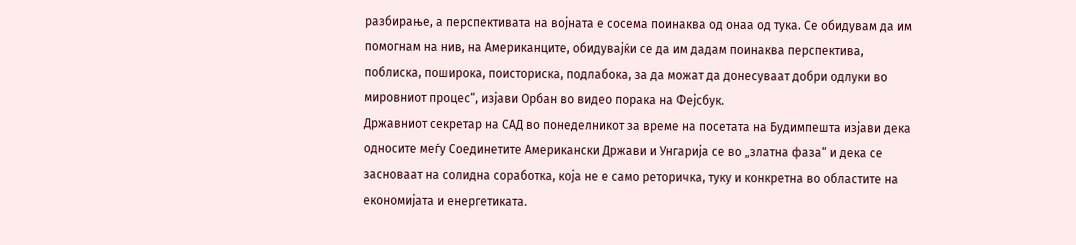разбирање, а перспективата на војната е сосема поинаква од онаа од тука. Се обидувам да им помогнам на нив, на Американците, обидувајќи се да им дадам поинаква перспектива, поблиска, поширока, поисториска, подлабока, за да можат да донесуваат добри одлуки во мировниот процес“, изјави Орбан во видео порака на Фејсбук.
Државниот секретар на САД во понеделникот за време на посетата на Будимпешта изјави дека односите меѓу Соединетите Американски Држави и Унгарија се во „златна фаза“ и дека се засноваат на солидна соработка, која не е само реторичка, туку и конкретна во областите на економијата и енергетиката.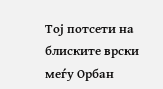Тој потсети на блиските врски меѓу Орбан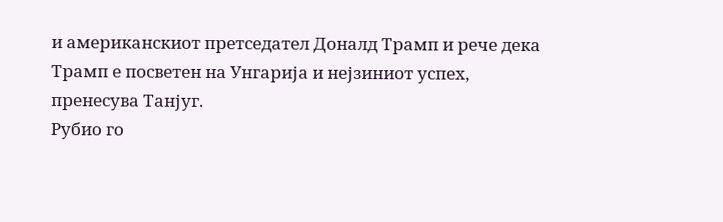и американскиот претседател Доналд Трамп и рече дека Трамп е посветен на Унгарија и нејзиниот успех, пренесува Танјуг.
Рубио го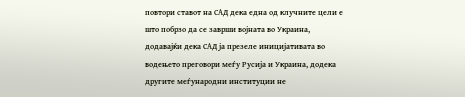повтори ставот на САД дека една од клучните цели е што побрзо да се заврши војната во Украина, додавајќи дека САД ја презеле иницијативата во водењето преговори меѓу Русија и Украина, додека другите меѓународни институции не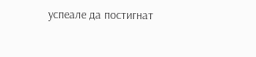успеале да постигнат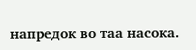напредок во таа насока.